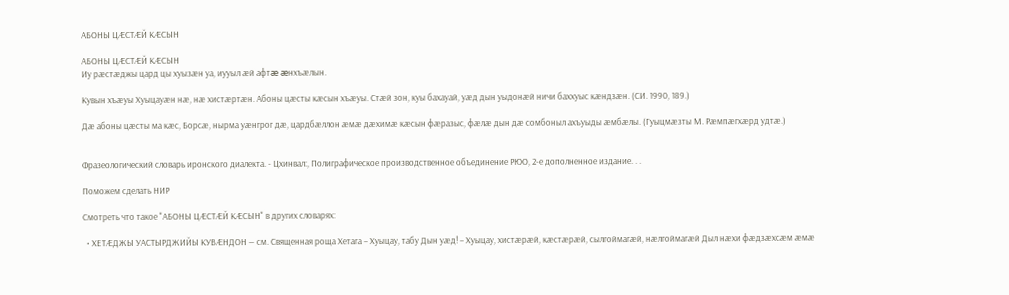АБОНЫ ЦÆСТÆЙ КÆСЫН

АБОНЫ ЦÆСТÆЙ КÆСЫН
Иу рæстæджы цард цы хуызæн уа, иууыл æй афтæ æнхъæлын.

Кувын хъæуы Хуыцауæн нæ, нæ хистæртæн. Абоны цæсты кæсын хъæуы. Стæй зон, куы бахауай, уæд дын уыдонæй ничи баххуыс кæндзæн. (СИ. 1990, 189.)

Дæ абоны цæсты ма кæс, Борсæ, нырма уæнгрог дæ, цардбæллон æмæ дæхимæ кæсын фæразыс, фæлæ дын дæ сомбоныл ахъуыды æмбæлы. (Гуыцмæзты М. Рæмпæгхæрд удтæ.)


Фразеологический словарь иронского диалекта. - Цхинвал:, Полиграфическое производственное объединение РЮО, 2-е дополненное издание. . .

Поможем сделать НИР

Смотреть что такое "АБОНЫ ЦÆСТÆЙ КÆСЫН" в других словарях:

  • ХЕТÆДЖЫ УАСТЫРДЖИЙЫ КУВÆНДОН — см. Священная роща Хетага – Хуыцау, табу Дын уæд! – Хуыцау, хистæрæй, кæстæрæй, сылгоймагæй, нæлгоймагæй Дыл нæхи фæдзæхсæм æмæ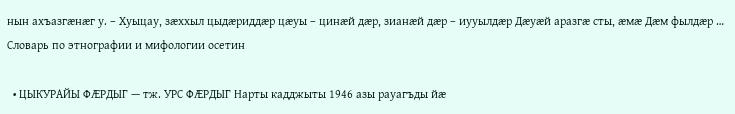нын ахъазгæнæг у. – Хуыцау, зæххыл цыдæриддæр цæуы – цинæй дæр, зианæй дæр – иууылдæр Дæуæй аразгæ сты, æмæ Дæм фылдæр …   Словарь по этнографии и мифологии осетин

  • ЦЫКУРАЙЫ ФÆРДЫГ — тж. УРС ФÆРДЫГ Нарты кадджыты 1946 азы рауагъды йæ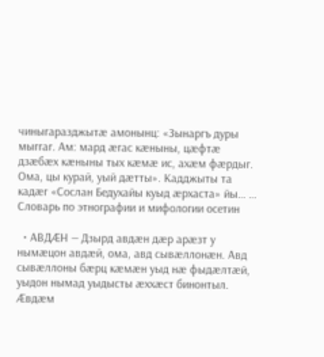чиныгаразджытæ амонынц: «Зынаргъ дуры мыггаг. Ам: мард æгас кæныны, цæфтæ дзæбæх кæныны тых кæмæ ис, ахæм фæрдыг. Ома, цы курай, уый дæтты». Кадджыты та кадæг «Сослан Бедухайы куыд æрхаста» йы… …   Словарь по этнографии и мифологии осетин

  • АВДÆН — Дзырд авдæн дæр арæзт у нымæцон авдæй, ома, авд сывæллонæн. Авд сывæллоны бæрц кæмæн уыд нæ фыдæлтæй, уыдон нымад уыдысты æххæст бинонтыл. Æвдæм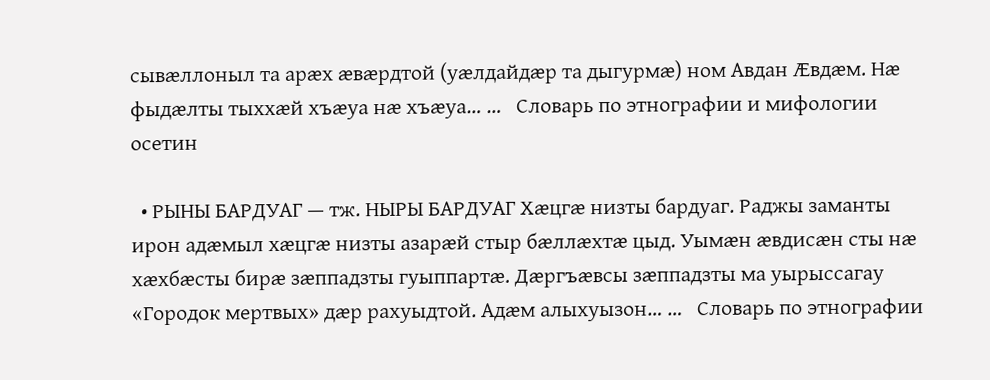сывæллоныл та арæх æвæрдтой (уæлдайдæр та дыгурмæ) ном Авдан Æвдæм. Нæ фыдæлты тыххæй хъæуа нæ хъæуа… …   Словарь по этнографии и мифологии осетин

  • РЫНЫ БАРДУАГ — тж. НЫРЫ БАРДУАГ Хæцгæ низты бардуаг. Раджы заманты ирон адæмыл хæцгæ низты азарæй стыр бæллæхтæ цыд. Уымæн æвдисæн сты нæ хæхбæсты бирæ зæппадзты гуыппартæ. Дæргъæвсы зæппадзты ма уырыссагау «Городок мертвых» дæр рахуыдтой. Адæм алыхуызон… …   Словарь по этнографии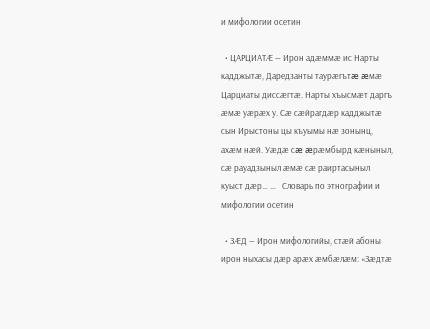и мифологии осетин

  • ЦАРЦИАТÆ — Ирон адæммæ ис Нарты кадджытæ, Даредзанты таурæгътæ æмæ Царциаты диссæгтæ. Нарты хъысмæт даргъ æмæ уæрæх у. Сæ сæйрагдæр кадджытæ сын Ирыстоны цы къуымы нæ зонынц, ахæм нæй. Уæдæ сæ æрæмбырд кæныныл, сæ рауадзыныл æмæ сæ раиртасыныл куыст дæр… …   Словарь по этнографии и мифологии осетин

  • ЗÆД — Ирон мифологийы, стæй абоны ирон ныхасы дæр арæх æмбæлæм: «Зæдтæ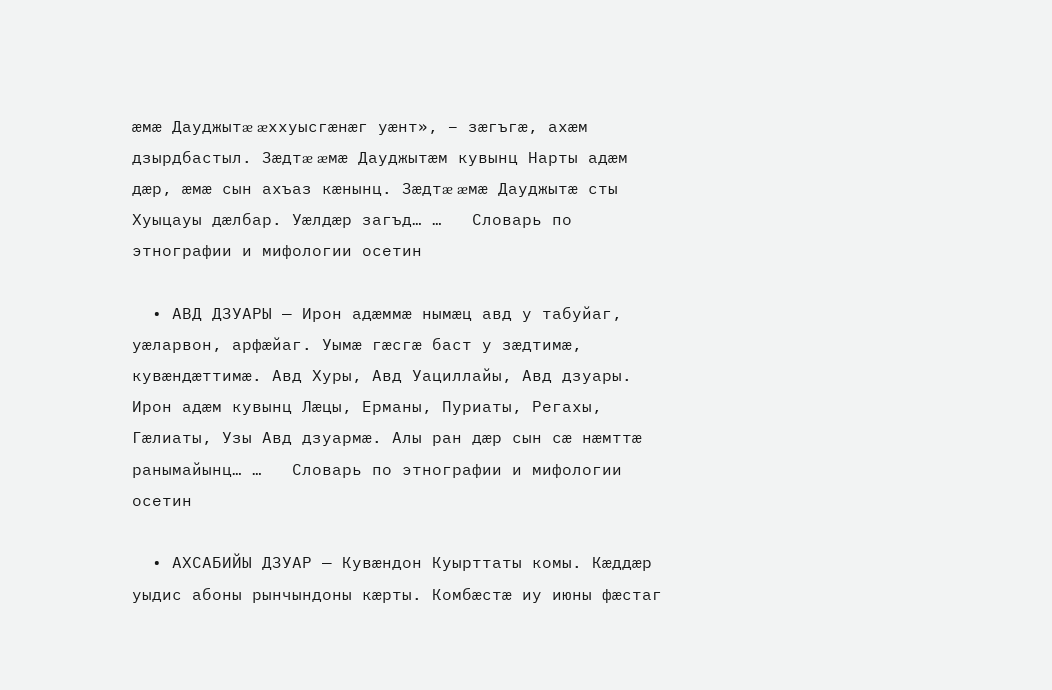æмæ Дауджытæ æххуысгæнæг уæнт», – зæгъгæ, ахæм дзырдбастыл. Зæдтæ æмæ Дауджытæм кувынц Нарты адæм дæр, æмæ сын ахъаз кæнынц. Зæдтæ æмæ Дауджытæ сты Хуыцауы дæлбар. Уæлдæр загъд… …   Словарь по этнографии и мифологии осетин

  • АВД ДЗУАРЫ — Ирон адæммæ нымæц авд у табуйаг, уæларвон, арфæйаг. Уымæ гæсгæ баст у зæдтимæ, кувæндæттимæ. Авд Хуры, Авд Уациллайы, Авд дзуары. Ирон адæм кувынц Лæцы, Ерманы, Пуриаты, Регахы, Гæлиаты, Узы Авд дзуармæ. Алы ран дæр сын сæ нæмттæ ранымайынц… …   Словарь по этнографии и мифологии осетин

  • АХСАБИЙЫ ДЗУАР — Кувæндон Куырттаты комы. Кæддæр уыдис абоны рынчындоны кæрты. Комбæстæ иу июны фæстаг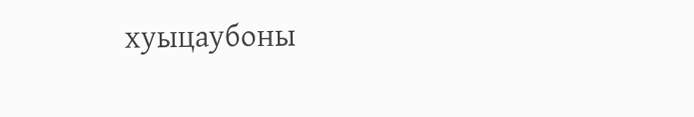хуыцаубоны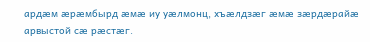ардæм æрæмбырд æмæ иу уæлмонц, хъæлдзæг æмæ зæрдæрайæ арвыстой сæ рæстæг.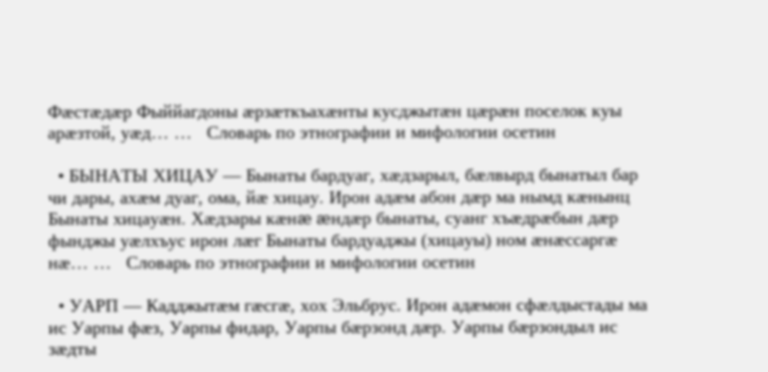Фæстæдæр Фыййагдоны æрзæткъахæнты кусджытæн цæрæн поселок куы арæзтой, уæд… …   Словарь по этнографии и мифологии осетин

  • БЫНАТЫ ХИЦАУ — Бынаты бардуаг, хæдзарыл, бæлвырд бынатыл бар чи дары, ахæм дуаг, ома, йæ хицау. Ирон адæм абон дæр ма нымд кæнынц Бынаты хицауæн. Хæдзары кæнæ æндæр бынаты, суанг хъæдрæбын дæр фынджы уæлхъус ирон лæг Бынаты бардуаджы (хицауы) ном æнæссаргæ нæ… …   Словарь по этнографии и мифологии осетин

  • УАРП — Кадджытæм гæсгæ, хох Эльбрус. Ирон адæмон сфæлдыстады ма ис Уарпы фæз, Уарпы фидар, Уарпы бæрзонд дæр. Уарпы бæрзондыл ис зæдты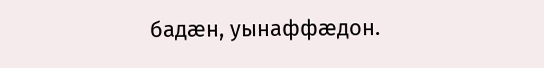бадæн, уынаффæдон.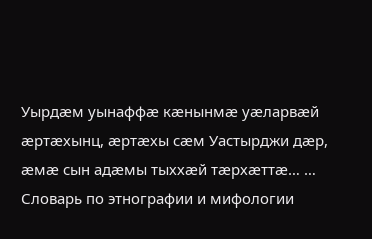Уырдæм уынаффæ кæнынмæ уæларвæй æртæхынц, æртæхы сæм Уастырджи дæр, æмæ сын адæмы тыххæй тæрхæттæ… …   Словарь по этнографии и мифологии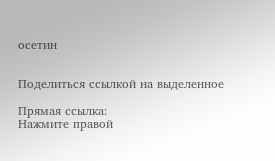осетин


Поделиться ссылкой на выделенное

Прямая ссылка:
Нажмите правой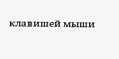клавишей мыши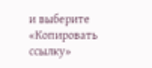и выберите «Копировать ссылку»